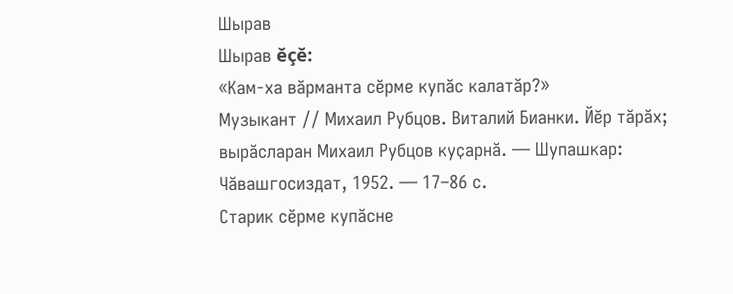Шырав
Шырав ĕçĕ:
«Кам-ха вӑрманта сӗрме купӑс калатӑр?»
Музыкант // Михаил Рубцов. Виталий Бианки. Йӗр тӑрӑх; вырӑсларан Михаил Рубцов куҫарнӑ. — Шупашкар: Чӑвашгосиздат, 1952. — 17–86 с.
Старик сӗрме купӑсне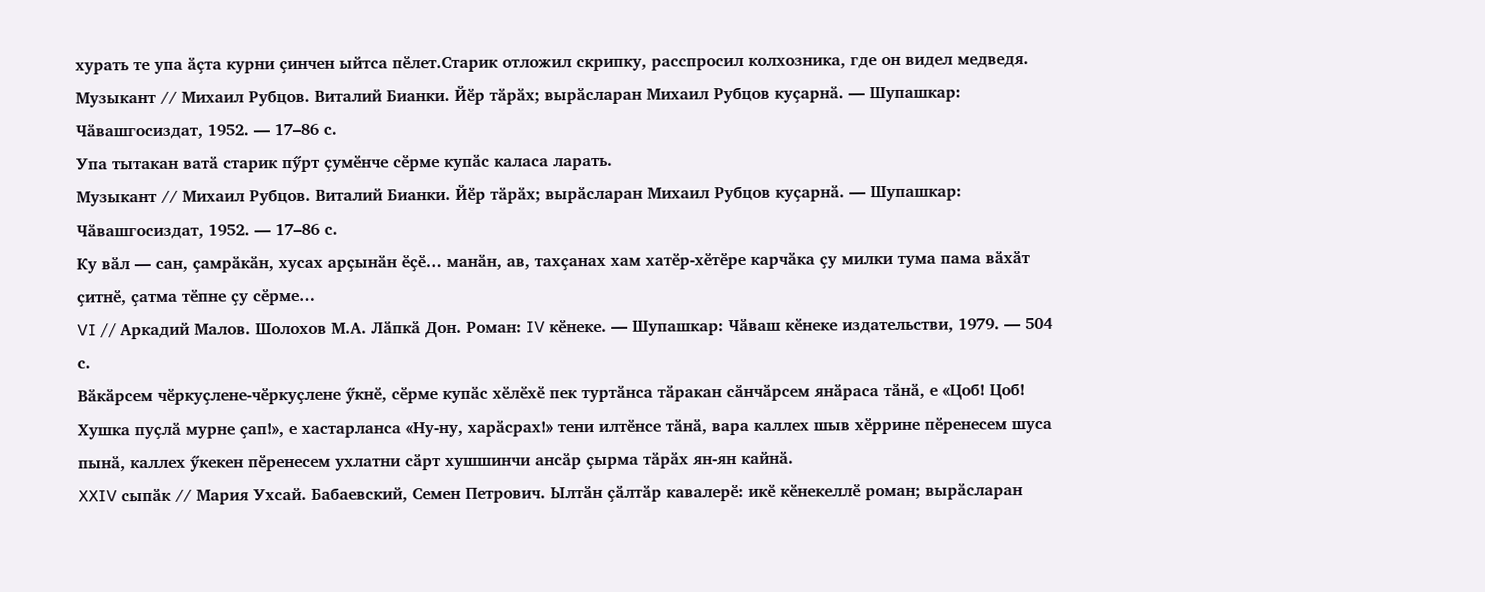хурать те упа ӑҫта курни ҫинчен ыйтса пӗлет.Старик отложил скрипку, расспросил колхозника, где он видел медведя.
Музыкант // Михаил Рубцов. Виталий Бианки. Йӗр тӑрӑх; вырӑсларан Михаил Рубцов куҫарнӑ. — Шупашкар: Чӑвашгосиздат, 1952. — 17–86 с.
Упа тытакан ватӑ старик пӳрт ҫумӗнче сӗрме купӑс каласа ларать.
Музыкант // Михаил Рубцов. Виталий Бианки. Йӗр тӑрӑх; вырӑсларан Михаил Рубцов куҫарнӑ. — Шупашкар: Чӑвашгосиздат, 1952. — 17–86 с.
Ку вӑл — сан, ҫамрӑкӑн, хусах арҫынӑн ӗҫӗ… манӑн, ав, тахҫанах хам хатӗр-хӗтӗре карчӑка ҫу милки тума пама вӑхӑт ҫитнӗ, ҫатма тӗпне ҫу сӗрме…
VI // Аркадий Малов. Шолохов М.А. Лӑпкӑ Дон. Роман: IV кӗнеке. — Шупашкар: Чӑваш кӗнеке издательстви, 1979. — 504 с.
Вӑкӑрсем чӗркуҫлене-чӗркуҫлене ӳкнӗ, сӗрме купӑс хӗлӗхӗ пек туртӑнса тӑракан сӑнчӑрсем янӑраса тӑнӑ, е «Цоб! Цоб! Хушка пуҫлӑ мурне ҫап!», е хастарланса «Ну-ну, харӑсрах!» тени илтӗнсе тӑнӑ, вара каллех шыв хӗррине пӗренесем шуса пынӑ, каллех ӳкекен пӗренесем ухлатни сӑрт хушшинчи ансӑр ҫырма тӑрӑх ян-ян кайнӑ.
XXIV сыпӑк // Мария Ухсай. Бабаевский, Семен Петрович. Ылтӑн ҫӑлтӑр кавалерӗ: икӗ кӗнекеллӗ роман; вырӑсларан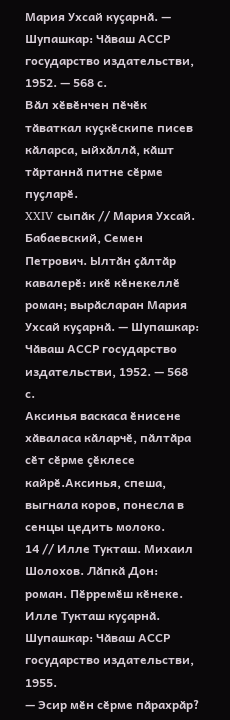Мария Ухсай куҫарнӑ. — Шупашкар: Чӑваш АССР государство издательстви, 1952. — 568 с.
Вӑл хӗвӗнчен пӗчӗк тӑваткал куҫкӗскипе писев кӑларса, ыйхӑллӑ, кӑшт тӑртаннӑ питне сӗрме пуҫларӗ.
XXIV сыпӑк // Мария Ухсай. Бабаевский, Семен Петрович. Ылтӑн ҫӑлтӑр кавалерӗ: икӗ кӗнекеллӗ роман; вырӑсларан Мария Ухсай куҫарнӑ. — Шупашкар: Чӑваш АССР государство издательстви, 1952. — 568 с.
Аксинья васкаса ӗнисене хӑваласа кӑларчӗ, пӑлтӑра сӗт сӗрме ҫӗклесе кайрӗ.Аксинья, спеша, выгнала коров, понесла в сенцы цедить молоко.
14 // Илле Тукташ. Михаил Шолохов. Лӑпкӑ Дон: роман. Пӗрремӗш кӗнеке. Илле Тукташ куҫарнӑ. Шупашкар: Чӑваш АССР государство издательстви, 1955.
— Эсир мӗн сӗрме пӑрахрӑр?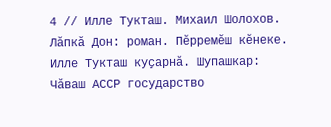4 // Илле Тукташ. Михаил Шолохов. Лӑпкӑ Дон: роман. Пӗрремӗш кӗнеке. Илле Тукташ куҫарнӑ. Шупашкар: Чӑваш АССР государство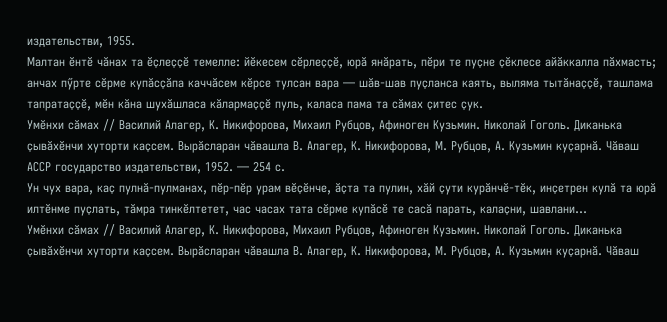издательстви, 1955.
Малтан ӗнтӗ чӑнах та ӗҫлеҫҫӗ темелле: йӗкесем сӗрлеҫҫӗ, юрӑ янӑрать, пӗри те пуҫне ҫӗклесе айӑккалла пӑхмасть; анчах пӳрте сӗрме купӑсҫӑпа каччӑсем кӗрсе тулсан вара — шӑв-шав пуҫланса каять, выляма тытӑнаҫҫӗ, ташлама тапратаҫҫӗ, мӗн кӑна шухӑшласа кӑлармаҫҫӗ пуль, каласа пама та сӑмах ҫитес ҫук.
Умӗнхи сӑмах // Василий Алагер, К. Никифорова, Михаил Рубцов, Афиноген Кузьмин. Николай Гоголь. Диканька ҫывӑхӗнчи хуторти каҫсем. Вырӑсларан чӑвашла В. Алагер, К. Никифорова, М. Рубцов, А. Кузьмин куҫарнӑ. Чӑваш АССР государство издательстви, 1952. — 254 с.
Ун чух вара, каҫ пулнӑ-пулманах, пӗр-пӗр урам вӗҫӗнче, ӑҫта та пулин, хӑй ҫути курӑнчӗ-тӗк, инҫетрен кулӑ та юрӑ илтӗнме пуҫлать, тӑмра тинкӗлтетет, час часах тата сӗрме купӑсӗ те сасӑ парать, калаҫни, шавлани…
Умӗнхи сӑмах // Василий Алагер, К. Никифорова, Михаил Рубцов, Афиноген Кузьмин. Николай Гоголь. Диканька ҫывӑхӗнчи хуторти каҫсем. Вырӑсларан чӑвашла В. Алагер, К. Никифорова, М. Рубцов, А. Кузьмин куҫарнӑ. Чӑваш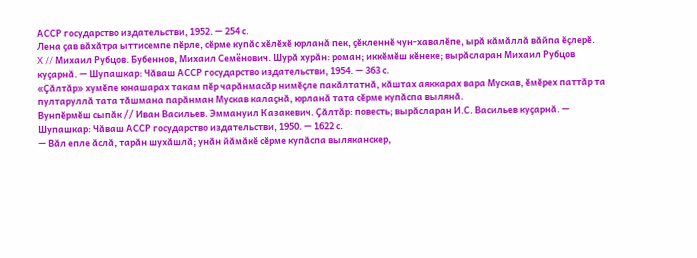АССР государство издательстви, 1952. — 254 с.
Лена ҫав вӑхӑтра ыттисемпе пӗрле, сӗрме купӑс хӗлӗхӗ юрланӑ пек, ҫӗкленнӗ чун-хавалӗпе, ырӑ кӑмӑллӑ вӑйпа ӗҫлерӗ.
X // Михаил Рубцов. Бубеннов, Михаил Семёнович. Шурӑ хурӑн: роман; иккӗмӗш кӗнеке; вырӑсларан Михаил Рубцов куҫарнӑ. — Шупашкар: Чӑваш АССР государство издательстви, 1954. — 363 с.
«Ҫӑлтӑр» хумӗпе юнашарах такам пӗр чарӑнмасӑр нимӗҫле пакӑлтатнӑ, кӑштах аяккарах вара Мускав, ӗмӗрех паттӑр та пултаруллӑ тата тӑшмана парӑнман Мускав калаҫнӑ, юрланӑ тата сӗрме купӑспа вылянӑ.
Вунпӗрмӗш сыпӑк // Иван Васильев. Эммануил Казакевич. Ҫӑлтӑр: повесть; вырӑсларан И.С. Васильев куҫарнӑ. — Шупашкар: Чӑваш АССР государство издательстви, 1950. — 1622 с.
— Вӑл епле ӑслӑ, тарӑн шухӑшлӑ; унӑн йӑмӑкӗ сӗрме купӑспа выляканскер,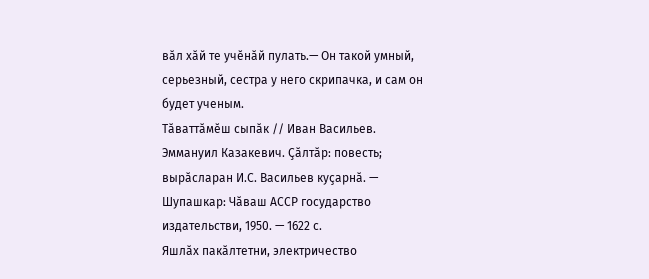вӑл хӑй те учӗнӑй пулать.— Он такой умный, серьезный, сестра у него скрипачка, и сам он будет ученым.
Тӑваттӑмӗш сыпӑк // Иван Васильев. Эммануил Казакевич. Ҫӑлтӑр: повесть; вырӑсларан И.С. Васильев куҫарнӑ. — Шупашкар: Чӑваш АССР государство издательстви, 1950. — 1622 с.
Яшлӑх пакӑлтетни, электричество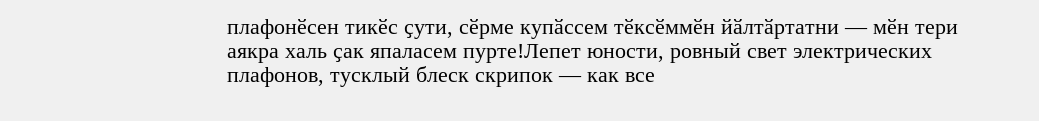плафонӗсен тикӗс ҫути, сӗрме купӑссем тӗксӗммӗн йӑлтӑртатни — мӗн тери аякра халь ҫак япаласем пурте!Лепет юности, ровный свет электрических плафонов, тусклый блеск скрипок — как все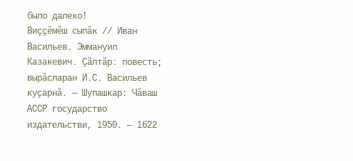было далеко!
Виҫҫӗмӗш сыпӑк // Иван Васильев. Эммануил Казакевич. Ҫӑлтӑр: повесть; вырӑсларан И.С. Васильев куҫарнӑ. — Шупашкар: Чӑваш АССР государство издательстви, 1950. — 1622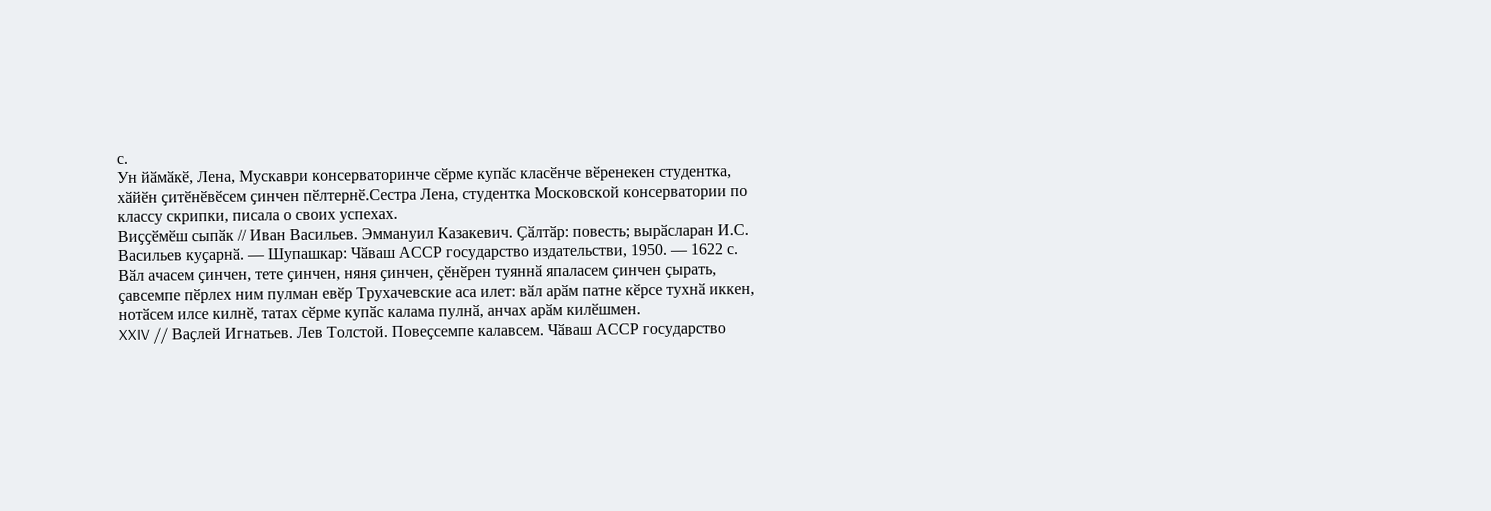с.
Ун йӑмӑкӗ, Лена, Мускаври консерваторинче сӗрме купӑс класӗнче вӗренекен студентка, хӑйӗн ҫитӗнӗвӗсем ҫинчен пӗлтернӗ.Сестра Лена, студентка Московской консерватории по классу скрипки, писала о своих успехах.
Виҫҫӗмӗш сыпӑк // Иван Васильев. Эммануил Казакевич. Ҫӑлтӑр: повесть; вырӑсларан И.С. Васильев куҫарнӑ. — Шупашкар: Чӑваш АССР государство издательстви, 1950. — 1622 с.
Вӑл ачасем ҫинчен, тете ҫинчен, няня ҫинчен, ҫӗнӗрен туяннӑ япаласем ҫинчен ҫырать, ҫавсемпе пӗрлех ним пулман евӗр Трухачевские аса илет: вӑл арӑм патне кӗрсе тухнӑ иккен, нотӑсем илсе килнӗ, татах сӗрме купӑс калама пулнӑ, анчах арӑм килӗшмен.
XXIV // Ваҫлей Игнатьев. Лев Толстой. Повеҫсемпе калавсем. Чӑваш АССР государство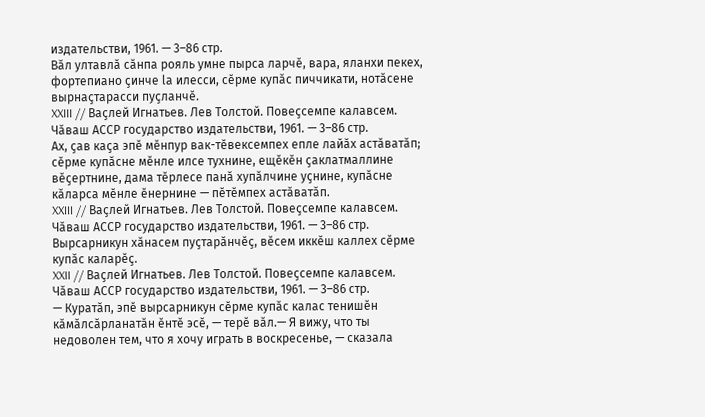издательстви, 1961. — 3–86 стр.
Вӑл ултавлӑ сӑнпа рояль умне пырса ларчӗ, вара, яланхи пекех, фортепиано ҫинче lа илесси, сӗрме купӑс пиччикати, нотӑсене вырнаҫтарасси пуҫланчӗ.
XXIII // Ваҫлей Игнатьев. Лев Толстой. Повеҫсемпе калавсем. Чӑваш АССР государство издательстви, 1961. — 3–86 стр.
Ах, ҫав каҫа эпӗ мӗнпур вак-тӗвексемпех епле лайӑх астӑватӑп; сӗрме купӑсне мӗнле илсе тухнине, ещӗкӗн ҫаклатмаллине вӗҫертнине, дама тӗрлесе панӑ хупӑлчине уҫнине, купӑсне кӑларса мӗнле ӗнернине — пӗтӗмпех астӑватӑп.
XXIII // Ваҫлей Игнатьев. Лев Толстой. Повеҫсемпе калавсем. Чӑваш АССР государство издательстви, 1961. — 3–86 стр.
Вырсарникун хӑнасем пуҫтарӑнчӗҫ, вӗсем иккӗш каллех сӗрме купӑс каларӗҫ.
XXII // Ваҫлей Игнатьев. Лев Толстой. Повеҫсемпе калавсем. Чӑваш АССР государство издательстви, 1961. — 3–86 стр.
— Куратӑп, эпӗ вырсарникун сӗрме купӑс калас тенишӗн кӑмӑлсӑрланатӑн ӗнтӗ эсӗ, — терӗ вӑл.— Я вижу, что ты недоволен тем, что я хочу играть в воскресенье, — сказала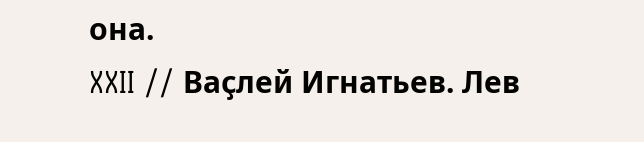она.
XXII // Ваҫлей Игнатьев. Лев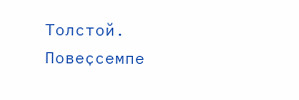Толстой. Повеҫсемпе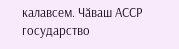калавсем. Чӑваш АССР государство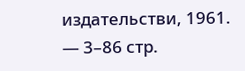издательстви, 1961. — 3–86 стр.